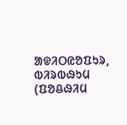ᱟᱫᱤᱛᱭᱚᱯᱩᱨ, ᱵᱤᱨᱵᱷᱩᱢ (ᱯᱚᱪᱷᱤᱢ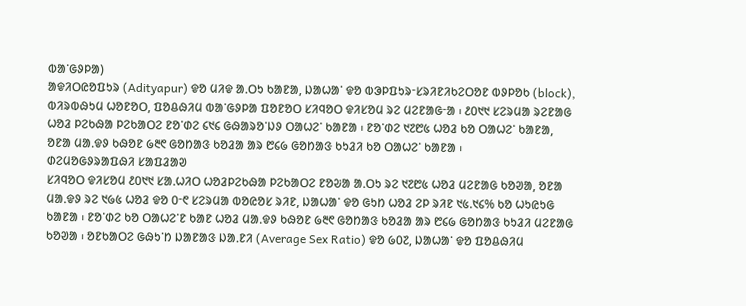ᱵᱟᱸᱜᱽᱞᱟ)
ᱟᱫᱤᱛᱭᱚᱯᱩᱨ (Adityapur) ᱫᱚ ᱢᱤᱫ ᱟᱹᱛᱩ ᱠᱟᱱᱟ, ᱡᱟᱦᱟᱸ ᱫᱚ ᱵᱳᱞᱯᱩᱨᱼᱥᱨᱤᱱᱤᱠᱮᱛᱚᱱ ᱵᱽᱞᱚᱠ (block), ᱵᱤᱨᱵᱷᱩᱢ ᱦᱚᱱᱚᱛ, ᱯᱚᱪᱷᱤᱢ ᱵᱟᱸᱜᱽᱞᱟ ᱯᱚᱱᱚᱛ ᱥᱤᱧᱚᱛ ᱫᱤᱥᱚᱢ ᱨᱮ ᱢᱮᱱᱟᱜᱼᱟ ᱾ ᱒᱐᱑᱑ ᱥᱮᱨᱢᱟ ᱨᱮᱱᱟᱜ ᱦᱚᱲ ᱞᱮᱠᱷᱟ ᱞᱮᱠᱟᱛᱮ ᱱᱚᱸᱰᱮ ᱔᱑᱔ ᱜᱷᱟᱨᱚᱸᱡᱽ ᱛᱟᱦᱮᱸ ᱠᱟᱱᱟ ᱾ ᱱᱚᱸᱰᱮ ᱑᱗᱘᱕ ᱦᱚᱲ ᱠᱚ ᱛᱟᱦᱮᱸ ᱠᱟᱱᱟ, ᱚᱱᱟ ᱢᱟᱹᱫᱽ ᱠᱷᱚᱱ ᱙᱓᱖ ᱜᱚᱴᱟᱝ ᱠᱚᱲᱟ ᱟᱨ ᱘᱔᱙ ᱜᱚᱴᱟᱝ ᱠᱩᱲᱤ ᱠᱚ ᱛᱟᱦᱮᱸ ᱠᱟᱱᱟ ᱾
ᱰᱮᱢᱚᱜᱽᱨᱟᱯᱷᱤ ᱥᱟᱯᱲᱟᱣ
ᱥᱤᱧᱚᱛ ᱫᱤᱥᱚᱢ ᱒᱐᱑᱑ ᱥᱟᱹᱦᱤᱛ ᱦᱚᱲᱞᱮᱠᱷᱟ ᱞᱮᱠᱟᱛᱮ ᱱᱚᱶᱟ ᱟᱹᱛᱩ ᱨᱮ ᱑᱗᱘᱕ ᱦᱚᱲ ᱢᱮᱱᱟᱜ ᱠᱚᱣᱟ, ᱚᱱᱟ ᱢᱟᱹᱫᱽ ᱨᱮ ᱑᱙᱕ ᱦᱚᱲ ᱫᱚ ᱐ᱼ᱖ ᱥᱮᱨᱢᱟ ᱵᱚᱭᱚᱥ ᱨᱤᱱ, ᱡᱟᱦᱟᱸ ᱫᱚ ᱜᱩᱴ ᱦᱚᱲ ᱮᱞ ᱨᱤᱱ ᱑᱕.᱑᱔% ᱠᱚ ᱦᱩᱭᱩᱜ ᱠᱟᱱᱟ ᱾ ᱱᱚᱸᱰᱮ ᱠᱚ ᱛᱟᱦᱮᱸᱱ ᱠᱟᱱ ᱦᱚᱲ ᱢᱟᱹᱫᱽ ᱠᱷᱚᱱ ᱙᱓᱖ ᱜᱚᱴᱟᱝ ᱠᱚᱲᱟ ᱟᱨ ᱘᱔᱙ ᱜᱚᱴᱟᱝ ᱠᱩᱲᱤ ᱢᱮᱱᱟᱜ ᱠᱚᱣᱟ ᱾ ᱚᱱᱠᱟᱛᱮ ᱜᱷᱩᱸᱴ ᱡᱟᱱᱟᱝ ᱡᱟᱹᱱᱤ (Average Sex Ratio) ᱫᱚ ᱙᱐᱗, ᱡᱟᱦᱟᱸ ᱫᱚ ᱯᱚᱪᱷᱤᱢ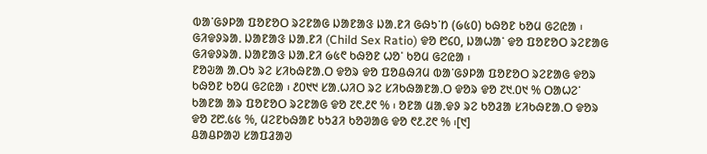ᱵᱟᱸᱜᱽᱞᱟ ᱯᱚᱱᱚᱛ ᱨᱮᱱᱟᱜ ᱡᱟᱱᱟᱝ ᱡᱟᱹᱱᱤ ᱜᱷᱩᱸᱴ (᱙᱕᱐) ᱠᱷᱚᱱ ᱠᱚᱢ ᱜᱮᱭᱟ ᱾ ᱜᱤᱫᱽᱨᱟᱹ ᱡᱟᱱᱟᱝ ᱡᱟᱹᱱᱤ (Child Sex Ratio) ᱫᱚ ᱘᱔᱐, ᱡᱟᱦᱟᱸ ᱫᱚ ᱯᱚᱱᱚᱛ ᱨᱮᱱᱟᱜ ᱜᱤᱫᱽᱨᱟᱹ ᱡᱟᱱᱟᱝ ᱡᱟᱹᱱᱤ ᱙᱕᱖ ᱠᱷᱚᱱ ᱦᱚᱸ ᱠᱚᱢ ᱜᱮᱭᱟ ᱾
ᱱᱚᱶᱟ ᱟᱹᱛᱩ ᱨᱮ ᱥᱤᱠᱷᱱᱟᱹᱛ ᱫᱚᱨ ᱫᱚ ᱯᱚᱪᱷᱤᱢ ᱵᱟᱸᱜᱽᱞᱟ ᱯᱚᱱᱚᱛ ᱨᱮᱱᱟᱜ ᱫᱚᱨ ᱠᱷᱚᱱ ᱠᱚᱢ ᱜᱮᱭᱟ ᱾ ᱒᱐᱑᱑ ᱥᱟᱹᱦᱤᱛ ᱨᱮ ᱥᱤᱠᱷᱟᱱᱟᱹᱛ ᱫᱚᱨ ᱫᱚ ᱗᱑.᱐᱑ % ᱛᱟᱦᱮᱸ ᱠᱟᱱᱟ ᱟᱨ ᱯᱚᱱᱚᱛ ᱨᱮᱱᱟᱜ ᱫᱚ ᱗᱖.᱒᱖ % ᱾ ᱚᱱᱟ ᱢᱟᱹᱫᱽ ᱨᱮ ᱠᱚᱲᱟ ᱥᱤᱠᱷᱱᱟᱹᱛ ᱫᱚᱨ ᱫᱚ ᱗᱘.᱕᱕ %, ᱢᱮᱱᱠᱷᱟᱱ ᱠᱩᱲᱤ ᱠᱚᱣᱟᱜ ᱫᱚ ᱖᱒.᱗᱖ % ᱾[᱑]
ᱪᱟᱪᱞᱟᱣ ᱥᱟᱯᱲᱟᱣ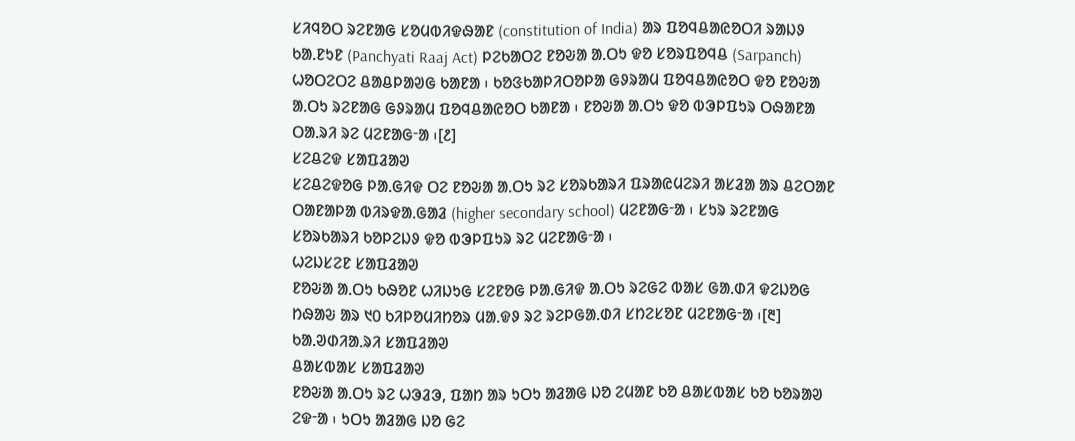ᱥᱤᱧᱚᱛ ᱨᱮᱱᱟᱜ ᱥᱚᱢᱵᱤᱫᱷᱟᱱ (constitution of India) ᱟᱨ ᱯᱚᱧᱪᱟᱭᱚᱛᱤ ᱨᱟᱡᱽ ᱠᱟᱹᱱᱩᱱ (Panchyati Raaj Act) ᱞᱮᱠᱟᱛᱮ ᱱᱚᱶᱟ ᱟᱹᱛᱩ ᱫᱚ ᱥᱚᱨᱯᱚᱧᱪ (Sarpanch) ᱦᱚᱛᱮᱛᱮ ᱪᱟᱪᱞᱟᱣᱜ ᱠᱟᱱᱟ ᱾ ᱠᱚᱝᱠᱟᱞᱤᱛᱚᱞᱟ ᱜᱽᱨᱟᱢ ᱯᱚᱧᱪᱟᱭᱚᱛ ᱫᱚ ᱱᱚᱶᱟ ᱟᱹᱛᱩ ᱨᱮᱱᱟᱜ ᱜᱽᱨᱟᱢ ᱯᱚᱧᱪᱟᱭᱚᱛ ᱠᱟᱱᱟ ᱾ ᱱᱚᱶᱟ ᱟᱹᱛᱩ ᱫᱚ ᱵᱳᱞᱯᱩᱨ ᱛᱷᱟᱱᱟ ᱛᱟᱹᱨᱤ ᱨᱮ ᱢᱮᱱᱟᱜᱼᱟ ᱾[᱒]
ᱥᱮᱪᱮᱫ ᱥᱟᱯᱲᱟᱣ
ᱥᱮᱪᱮᱫᱚᱜ ᱞᱟᱹᱜᱤᱫ ᱛᱮ ᱱᱚᱶᱟ ᱟᱹᱛᱩ ᱨᱮ ᱥᱚᱨᱠᱟᱨᱤ ᱯᱨᱟᱭᱢᱮᱨᱤ ᱟᱥᱲᱟ ᱟᱨ ᱪᱮᱛᱟᱱ ᱛᱟᱱᱟᱞᱟ ᱵᱤᱨᱫᱟᱹᱜᱟᱲ (higher secondary school) ᱢᱮᱱᱟᱜᱼᱟ ᱾ ᱥᱩᱨ ᱨᱮᱱᱟᱜ ᱥᱚᱨᱠᱟᱨᱤ ᱠᱚᱞᱮᱡᱽ ᱫᱚ ᱵᱳᱞᱯᱩᱨ ᱨᱮ ᱢᱮᱱᱟᱜᱼᱟ ᱾
ᱦᱮᱡᱥᱮᱱ ᱥᱟᱯᱲᱟᱣ
ᱱᱚᱶᱟ ᱟᱹᱛᱩ ᱠᱷᱚᱱ ᱦᱤᱡᱩᱜ ᱥᱮᱱᱚᱜ ᱞᱟᱹᱜᱤᱫ ᱟᱹᱛᱩ ᱨᱮᱜᱮ ᱵᱟᱥ ᱜᱟᱹᱰᱤ ᱫᱮᱡᱚᱜ ᱴᱷᱟᱶ ᱟᱨ ᱑᱐ ᱠᱤᱞᱚᱢᱤᱴᱚᱨ ᱢᱟᱹᱫᱽ ᱨᱮ ᱨᱮᱞᱜᱟᱹᱰᱤ ᱥᱴᱮᱥᱚᱱ ᱢᱮᱱᱟᱜᱼᱟ ᱾[᱓]
ᱠᱟᱹᱣᱰᱤᱟᱹᱨᱤ ᱥᱟᱯᱲᱟᱣ
ᱪᱟᱥᱵᱟᱥ ᱥᱟᱯᱲᱟᱣ
ᱱᱚᱶᱟ ᱟᱹᱛᱩ ᱨᱮ ᱦᱳᱲᱳ, ᱯᱟᱴ ᱟᱨ ᱩᱛᱩ ᱟᱲᱟᱜ ᱡᱚ ᱮᱢᱟᱱ ᱠᱚ ᱪᱟᱥᱵᱟᱥ ᱠᱚ ᱠᱚᱨᱟᱣ ᱮᱫᱼᱟ ᱾ ᱩᱛᱩ ᱟᱲᱟᱜ ᱡᱚ ᱜᱮ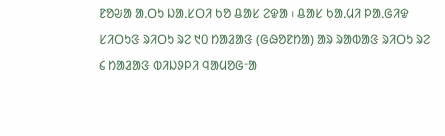ᱱᱚᱶᱟ ᱟᱹᱛᱩ ᱡᱟᱹᱥᱛᱤ ᱠᱚ ᱪᱟᱥ ᱮᱫᱟ ᱾ ᱪᱟᱥ ᱠᱟᱹᱢᱤ ᱞᱟᱹᱜᱤᱫ ᱥᱤᱛᱩᱝ ᱨᱤᱛᱩ ᱨᱮ ᱑᱐ ᱴᱟᱲᱟᱝ (ᱜᱷᱚᱱᱴᱟ) ᱟᱨ ᱨᱟᱵᱟᱝ ᱨᱤᱛᱩ ᱨᱮ ᱔ ᱴᱟᱲᱟᱝ ᱵᱤᱡᱽᱞᱤ ᱧᱟᱢᱚᱜᱼᱟ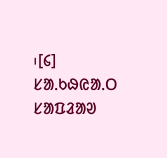᱾[᱔]
ᱥᱟᱹᱠᱷᱭᱟᱹᱛ ᱥᱟᱯᱲᱟᱣ